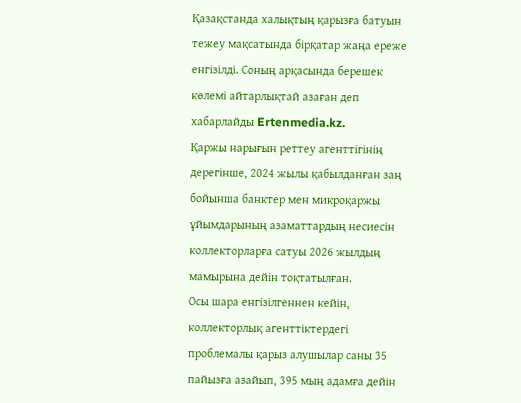Қазақстанда халықтың қарызға батуын тежеу мақсатында бірқатар жаңа ереже енгізілді. Соның арқасында берешек көлемі айтарлықтай азаған деп хабарлайды Ertenmedia.kz.
Қаржы нарығын реттеу агенттігінің дерегінше, 2024 жылы қабылданған заң бойынша банктер мен микроқаржы ұйымдарының азаматтардың несиесін коллекторларға сатуы 2026 жылдың мамырына дейін тоқтатылған.
Осы шара енгізілгеннен кейін, коллекторлық агенттіктердегі проблемалы қарыз алушылар саны 35 пайызға азайып, 395 мың адамға дейін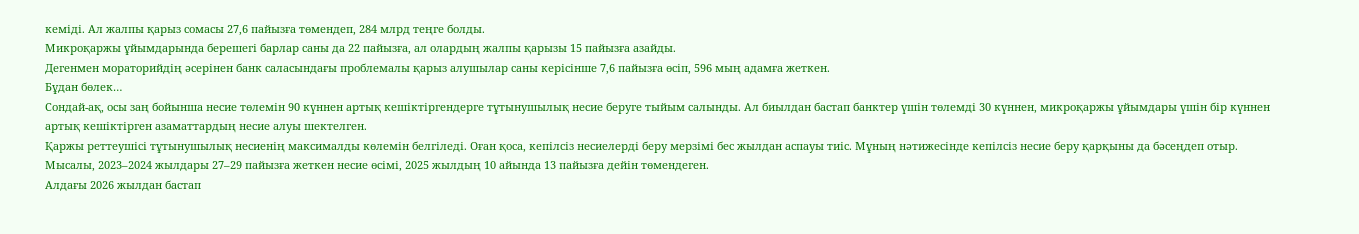кеміді. Ал жалпы қарыз сомасы 27,6 пайызға төмендеп, 284 млрд теңге болды.
Микроқаржы ұйымдарында берешегі барлар саны да 22 пайызға, ал олардың жалпы қарызы 15 пайызға азайды.
Дегенмен мораторийдің әсерінен банк саласындағы проблемалы қарыз алушылар саны керісінше 7,6 пайызға өсіп, 596 мың адамға жеткен.
Бұдан бөлек…
Сондай-ақ, осы заң бойынша несие төлемін 90 күннен артық кешіктіргендерге тұтынушылық несие беруге тыйым салынды. Ал биылдан бастап банктер үшін төлемді 30 күннен, микроқаржы ұйымдары үшін бір күннен артық кешіктірген азаматтардың несие алуы шектелген.
Қаржы реттеушісі тұтынушылық несиенің максималды көлемін белгіледі. Оған қоса, кепілсіз несиелерді беру мерзімі бес жылдан аспауы тиіс. Мұның нәтижесінде кепілсіз несие беру қарқыны да бәсеңдеп отыр.
Мысалы, 2023–2024 жылдары 27–29 пайызға жеткен несие өсімі, 2025 жылдың 10 айында 13 пайызға дейін төмендеген.
Алдағы 2026 жылдан бастап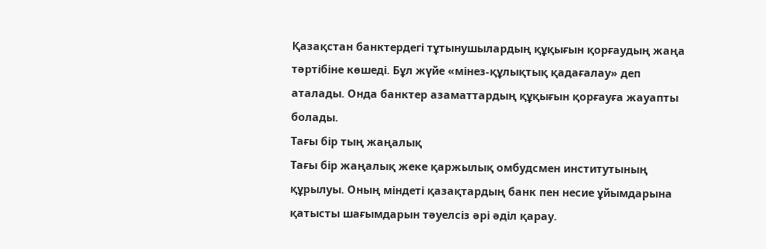Қазақстан банктердегі тұтынушылардың құқығын қорғаудың жаңа тәртібіне көшеді. Бұл жүйе «мінез-құлықтық қадағалау» деп аталады. Онда банктер азаматтардың құқығын қорғауға жауапты болады.
Тағы бір тың жаңалық
Тағы бір жаңалық жеке қаржылық омбудсмен институтының құрылуы. Оның міндеті қазақтардың банк пен несие ұйымдарына қатысты шағымдарын тәуелсіз әрі әділ қарау.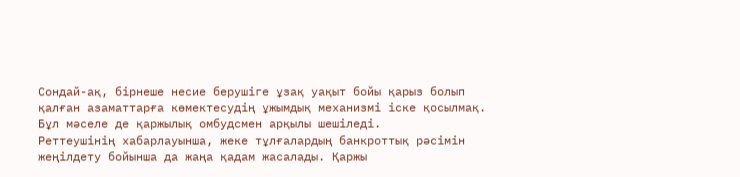Сондай-ақ, бірнеше несие берушіге ұзақ уақыт бойы қарыз болып қалған азаматтарға көмектесудің ұжымдық механизмі іске қосылмақ. Бұл мәселе де қаржылық омбудсмен арқылы шешіледі.
Реттеушінің хабарлауынша, жеке тұлғалардың банкроттық рәсімін жеңілдету бойынша да жаңа қадам жасалады. Қаржы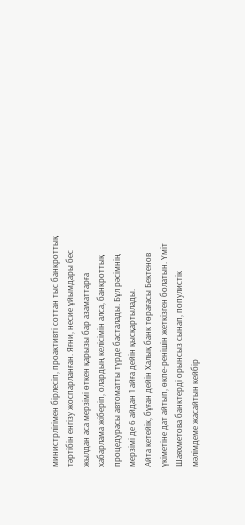министрлігімен бірлесіп, проактивті соттан тыс банкроттық тәртібін енгізу жоспарланған. Яғни, несие ұйымдары бес жылдан аса мерзімі өткен қарызы бар азаматтарға хабарлама жіберіп, олардың келісімін алса, банкроттық процедурасы автоматты түрде басталады. Бұл рәсімнің мерзімі де 6 айдан 1 айға дейін қысқартылады.
Айта кетейік, бұған дейін Халық банк төрағасы Бектенов үкіметіне дат айтып, өкпе-ренішін жеткізген болатын. Үміт Шаяхметова банктерді орынсыз сынап, популистік мәлімдеме жасайтын кейбір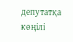депутатқа көңілі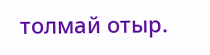толмай отыр.